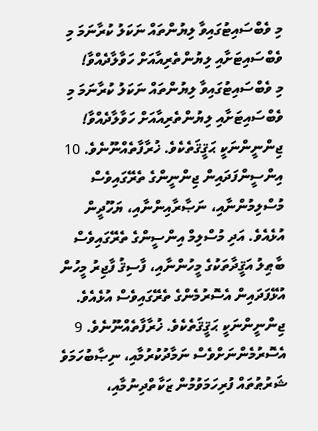މި ވެބްސައިޓުގައިވާ ލިޔުންތައް ނަކަލު ކުރާނަމަ މި ވެބްސައިޓަށާއި ލިޔުންތެރިއާއަށް ހަވާލާދެއްވާ!
މި ވެބްސައިޓުގައިވާ ލިޔުންތައް ނަކަލު ކުރާނަމަ މި ވެބްސައިޓަށާއި ލިޔުންތެރިއާއަށް ހަވާލާދެއްވާ!
ޖިންނީންނަކީ ޙަޤީޤަތެކެވެ. ޚުރާފާތެއްނޫނެވެ. 10
އިންސީންފަދައިން ޖިންނީންގެ ތެރޭގައިވެސް މުސްލިމުންނާއި، ނަޞާރާއިންނާއި، ޔަހޫދީން އުޅެއެވެ. އަދި މުސްލިމް އިންސީންގެ ތެރޭގައިވެސް ބާޠިލު އަޤީދާތަކުގެ މީހުންނާއި، ފާސިޤު ފާޖިރު މީހުން އުޅޭފަދައިން އެސޮރުމެންގެ ތެރޭގައިވެސް އުޅެއެވެ.
ޖިންނީންނަކީ ޙަޤީޤަތެކެވެ. ޚުރާފާތެއްނޫނެވެ. 9
އެސޮރުމެންނަށްވެސް ނަމާދުކުރުމާއި، ނިޞާބުހަމަވެ ޝަރުޠުތައް ފުރިހަމަވުމުން ޒަކާތްދިނުމާއި،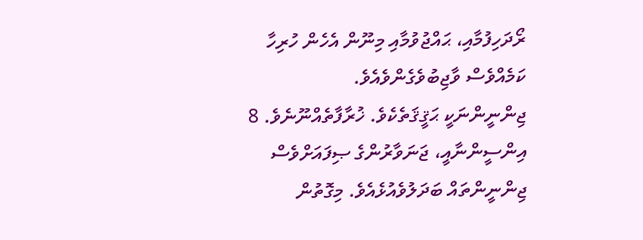ރޯދަހިފުމާއި، ޙައްޖުވުމާއި މިނޫން އެހެން ހުރިހާ ކަމެއްވެސް ވާޖިބުވެގެންވެއެވެ.
ޖިންނީންނަކީ ޙަޤީޤަތެކެވެ. ޚުރާފާތެއްނޫނެވެ. 8
އިންސީންނާއީ، ޖަނަވާރުންގެ ޞިފައަށްވެސް ޖިންނީންތައް ބަދަލުވެއުޅެއެވެ. މިގޮތުން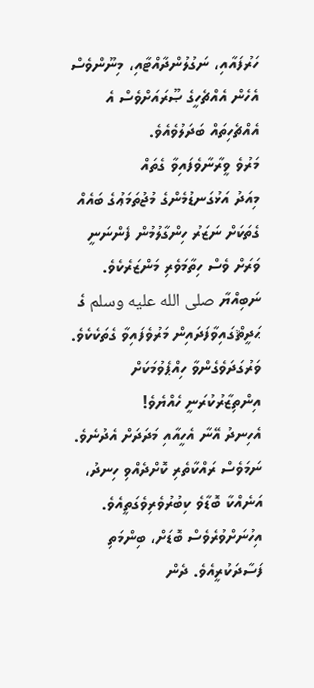ހަރުފައާއި، ނަގުލުންދާއްޓާއި، މިނޫންވެސް އެހެން އެއްޗެހީގެ ޞޫރައަށްވެސް އެ އެއްޗެހިތައް ބަދަލުވެއެވެ.
މަރުވެ ވީރާނާވެފައިވާ ގެތައް
މިއަދު އަޅުގަނޑުމެންގެ މުޖުތަމަޢުގެ ބައެއް ގެތަކަށް ނަޒަރު ހިންގާލުމުން ފެންނަނީ ވަރަށް ވެސް ހިތާމަވެރި މަންޒަރެކެވެ. ނަބިއްޔާ صلى الله عليه وسلم ގެ ޙަދީޘްގައިވާފަދައިން މަރުވެފައިވާ ގެތަކެކެވެ.
ވަރުގަދަވެގެންވާ ހިއްޕެވުމަކަށް އިންތިޒާރުކުރަނީ ހެއްޔެވެ!
އެހިނދު އޭނާ އެހީއާއި މަދަދަށް އެދުނެވެ. ނަމަވެސް ރައްކާތެރި ކޮށްދެއްވި ހިނދު، އަނެއްކާ ބޮޑާވެ ކިބުރުވެރިވެގަތީއެވެ. އިހުނަށްވުރެވެސް ބޮޑަށް، ބިންމަތި ފަސާދަކުރީއެވެ. ދެން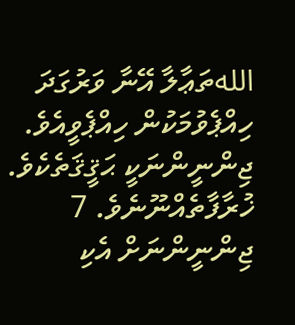اللهތަޢާލާ އޭނާ ވަރުގަދަ ހިއްޕެވުމަކުން ހިއްޕެވީއެވެ.
ޖިންނީންނަކީ ޙަޤީޤަތެކެވެ. ޚުރާފާތެއްނޫނެވެ. 7
ޖިންނީންނަށް އެކި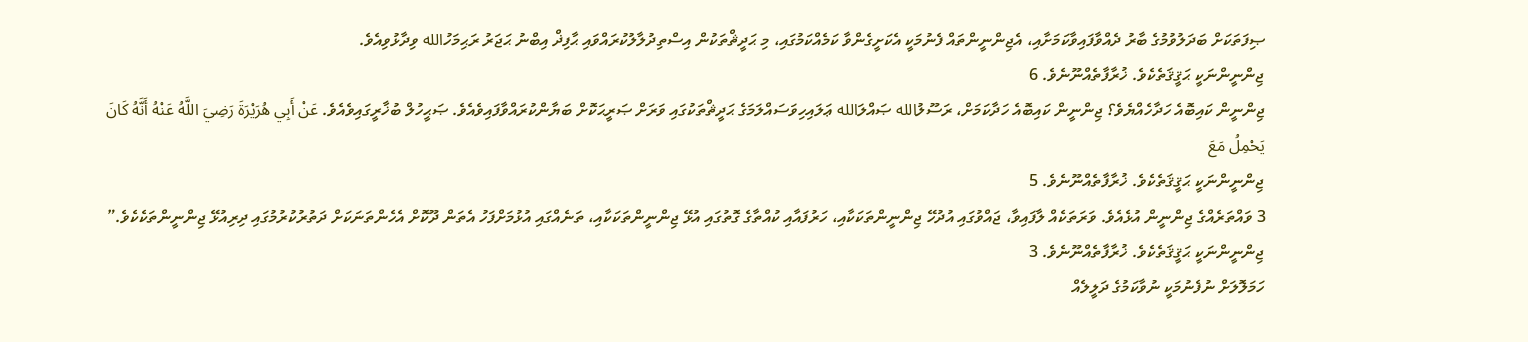ޞިފަތަކަށް ބަދަލުވުމުގެ ބާރު ދެއްވާފައިވާކަމަށާއި، އެޖިންނީންތައް ފެނުމަކީ އެކަށީގެންވާ ކަމެއްކަމުގައި، މި ޙަދީޘްތަކުން އިސްތިދުލާލުކުރައްވައި ޙާފިޛް އިބްނު ޙަޖަރު ރަޙިމަހުالله ވިދާޅުވިއެވެ.
ޖިންނީންނަކީ ޙަޤީޤަތެކެވެ. ޚުރާފާތެއްނޫނެވެ. 6
ޖިންނީން ކައިބޮއެ ހަދާހެއްޔެވެ؟ ޖިންނީން ކައިބޮއެ ހަދާކަމަށް، ރަސޫލުالله ޞައްލަالله ޢަލައިހިވަސައްލަމަގެ ޙަދީޘްތަކުގައި ވަރަށް ޞަރީޙަކޮށް ބަޔާންކުރައްވާފައިވެއެވެ. ޞަޙީހުލް ބުޚާރީގައިވެއެވެ. عَنْ أَبِي هُرَيْرَةَ رَضِيَ اللَّهُ عَنْهُ أَنَّهُ كَانَ يَحْمِلُ مَعَ
ޖިންނީންނަކީ ޙަޤީޤަތެކެވެ. ޚުރާފާތެއްނޫނެވެ. 5
3 ވައްތަރެއްގެ ޖިންނީން އުޅެއެވެ. ވަރަތަކެއް ލާފައިވާ، ޖައްވުގައި އުދުހޭ ޖިންނީންތަކަކާއި، ހަރުފައާއި ކުއްތާގެ ގޮތުގައި އުޅޭ ޖިންނީންތަކަކާއި، ތަނެއްގައި އުޅުމަށްފަހު އެތަން ދޫކޮށް އެހެންތަނަކަށް ދަތުރުކުރުމުގައި ދިރިއުޅޭ ޖިންނީންތަކެކެވެ.”
ޖިންނީންނަކީ ޙަޤީޤަތެކެވެ. ޚުރާފާތެއްނޫނެވެ. 3
ހަމަލޮލަށް ނުފެނުމަކީ ނުވާކަމުގެ ދަލީލެއް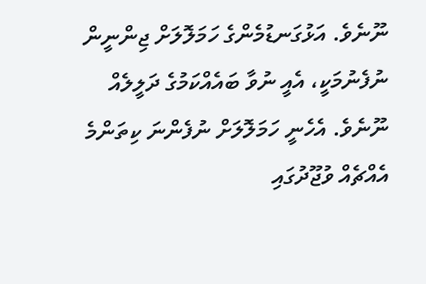ނޫނެވެ. އަޅުގަނޑުމެންގެ ހަމަލޮލަށް ޖިންނީން ނުފެނުމަކީ، އެއީ ނުވާ ބައެއްކަމުގެ ދަލީލެއް ނޫނެވެ. އެހެނީ ހަމަލޮލަށް ނުފެންނަ ކިތަންމެ އެއްޗެއް ވުޖޫދުގައި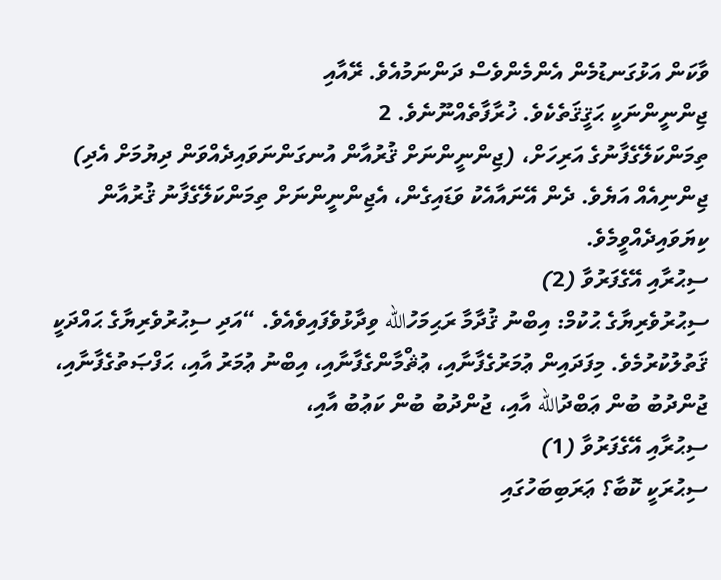ވާކަން އަޅުގަނޑުމެން އެންމެންވެސް ދަންނަމުއެވެ. ރޭއާއި
ޖިންނީންނަކީ ޙަޤީޤަތެކެވެ. ޚުރާފާތެއްނޫނެވެ. 2
ތިމަންކަލޭގެފާނުގެ އަރިހަށް، (ޖިންނީންނަށް ޤުރުއާން އުނގަންނަވައިދެއްވަން ދިޔުމަށް އެދި) ޖިންނިއެއް އަޔެވެ. ދެން އޭނައާއެކު ވަޑައިގެން، އެޖިންނީންނަށް ތިމަންކަލޭގެފާނު ޤުރުއާން ކިޔަވައިދެއްވީމެވެ.
ސިޙުރާއި އޭގެފަރުވާ (2)
ސިޙުރުވެރިޔާގެ ޙުކުމް: އިބްނު ޤުދާމާ ރަޙިމަހުالله ވިދާޅުވެފައިވެއެވެ. “އަދި ސިޙުރުވެރިޔާގެ ޙައްދަކީ ޤަތުލުކުރުމެވެ. މިފަދައިން ޢުމަރުގެފާނާއި، ޢުޘްމާންގެފާނާއި، އިބްނު ޢުމަރު އާއި، ޙަފްޞަތުގެފާނާއި، ޖުންދުބު ބުން ޢަބްދުالله އާއި، ޖުންދުބު ބުން ކަޢުބު އާއި،
ސިޙުރާއި އޭގެފަރުވާ (1)
ސިޙުރަކީ ކޮބާ؟ ޢަރަބިބަހުގައި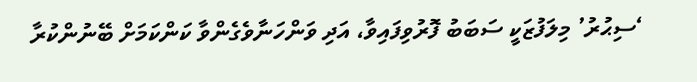‘ސިޙުރު’ މިލަފުޒަކީ ސަބަބު ފޮރުވިފައިވާ، އަދި ވަންހަނާވެގެންވާ ކަންކަމަށް ބޭނުންކުރާ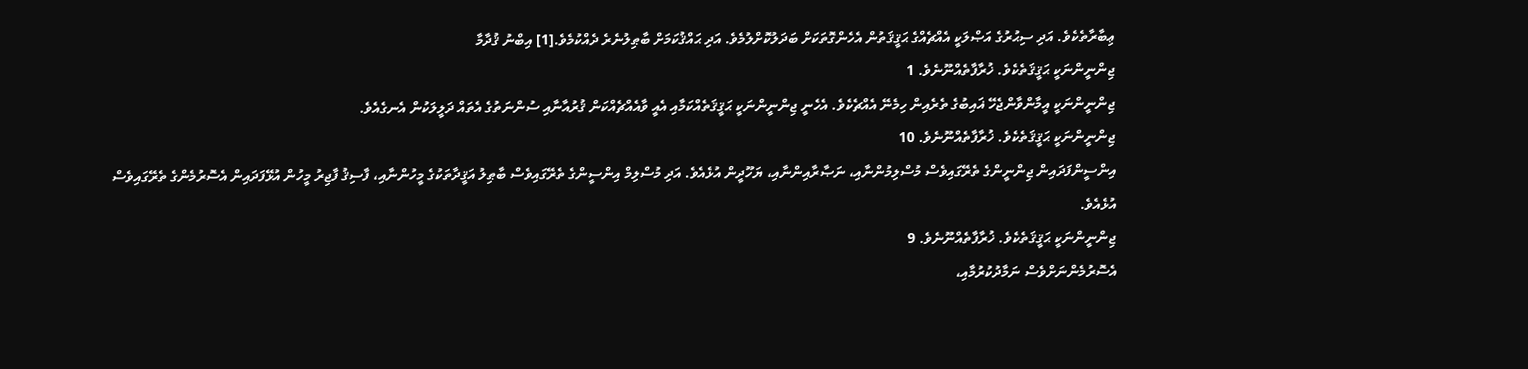ޢިބާރާތެކެވެ. އަދި ސިޙުރުގެ އަޞްލަކީ އެއްޗެއްގެ ޙަޤީޤަތުން އެހެންގޮތަކަށް ބަދަލުކޮށްލުމެވެ. އަދި ޙައްޤުކަމަށް ބާޠިލުނެރެ ދެއްކުމެވެ.[1] އިބްނު ޤުދާމާ
ޖިންނީންނަކީ ޙަޤީޤަތެކެވެ. ޚުރާފާތެއްނޫނެވެ. 1
ޖިންނީންނަކީ އީމާންވާންޖެހޭ ޣައިބުގެ ތެރެއިން ހިމެނޭ އެއްޗެކެވެ. އެހެނީ ޖިންނީންނަކީ ޙަޤީޤަތެއްކަމާއި އެއީ ވާއެއްޗެއްކަން ޤުރުއާނާއި ސުންނަތުގެ އެތައް ދަލީލަކުން އެނގެއެވެ.
ޖިންނީންނަކީ ޙަޤީޤަތެކެވެ. ޚުރާފާތެއްނޫނެވެ. 10
އިންސީންފަދައިން ޖިންނީންގެ ތެރޭގައިވެސް މުސްލިމުންނާއި، ނަޞާރާއިންނާއި، ޔަހޫދީން އުޅެއެވެ. އަދި މުސްލިމް އިންސީންގެ ތެރޭގައިވެސް ބާޠިލު އަޤީދާތަކުގެ މީހުންނާއި، ފާސިޤު ފާޖިރު މީހުން އުޅޭފަދައިން އެސޮރުމެންގެ ތެރޭގައިވެސް އުޅެއެވެ.
ޖިންނީންނަކީ ޙަޤީޤަތެކެވެ. ޚުރާފާތެއްނޫނެވެ. 9
އެސޮރުމެންނަށްވެސް ނަމާދުކުރުމާއި،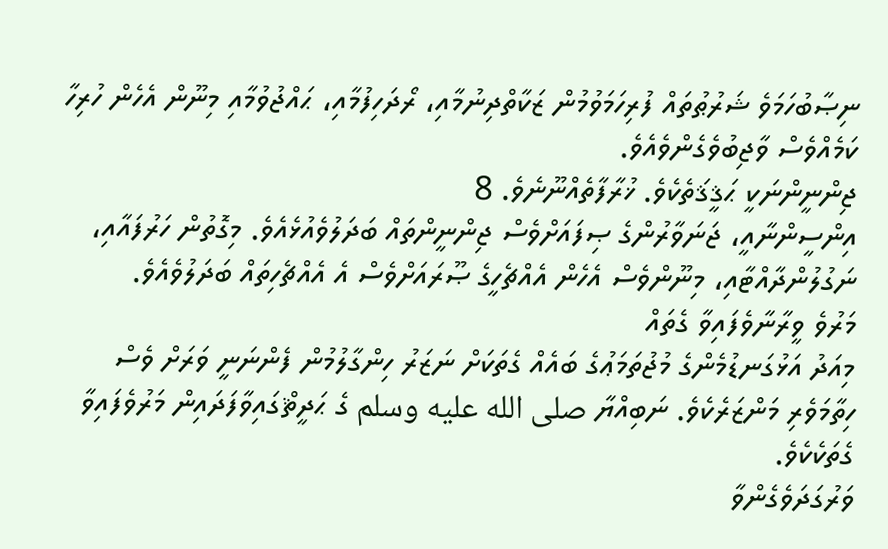ނިޞާބުހަމަވެ ޝަރުޠުތައް ފުރިހަމަވުމުން ޒަކާތްދިނުމާއި، ރޯދަހިފުމާއި، ޙައްޖުވުމާއި މިނޫން އެހެން ހުރިހާ ކަމެއްވެސް ވާޖިބުވެގެންވެއެވެ.
ޖިންނީންނަކީ ޙަޤީޤަތެކެވެ. ޚުރާފާތެއްނޫނެވެ. 8
އިންސީންނާއީ، ޖަނަވާރުންގެ ޞިފައަށްވެސް ޖިންނީންތައް ބަދަލުވެއުޅެއެވެ. މިގޮތުން ހަރުފައާއި، ނަގުލުންދާއްޓާއި، މިނޫންވެސް އެހެން އެއްޗެހީގެ ޞޫރައަށްވެސް އެ އެއްޗެހިތައް ބަދަލުވެއެވެ.
މަރުވެ ވީރާނާވެފައިވާ ގެތައް
މިއަދު އަޅުގަނޑުމެންގެ މުޖުތަމަޢުގެ ބައެއް ގެތަކަށް ނަޒަރު ހިންގާލުމުން ފެންނަނީ ވަރަށް ވެސް ހިތާމަވެރި މަންޒަރެކެވެ. ނަބިއްޔާ صلى الله عليه وسلم ގެ ޙަދީޘްގައިވާފަދައިން މަރުވެފައިވާ ގެތަކެކެވެ.
ވަރުގަދަވެގެންވާ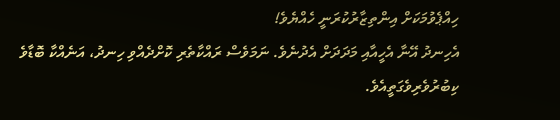ހިއްޕެވުމަކަށް އިންތިޒާރުކުރަނީ ހެއްޔެވެ!
އެހިނދު އޭނާ އެހީއާއި މަދަދަށް އެދުނެވެ. ނަމަވެސް ރައްކާތެރި ކޮށްދެއްވި ހިނދު، އަނެއްކާ ބޮޑާވެ ކިބުރުވެރިވެގަތީއެވެ.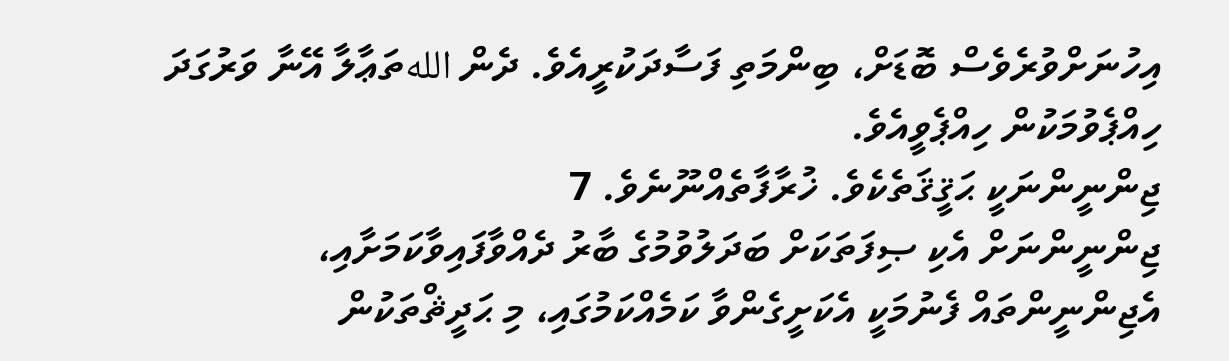އިހުނަށްވުރެވެސް ބޮޑަށް، ބިންމަތި ފަސާދަކުރީއެވެ. ދެން اللهތަޢާލާ އޭނާ ވަރުގަދަ ހިއްޕެވުމަކުން ހިއްޕެވީއެވެ.
ޖިންނީންނަކީ ޙަޤީޤަތެކެވެ. ޚުރާފާތެއްނޫނެވެ. 7
ޖިންނީންނަށް އެކި ޞިފަތަކަށް ބަދަލުވުމުގެ ބާރު ދެއްވާފައިވާކަމަށާއި، އެޖިންނީންތައް ފެނުމަކީ އެކަށީގެންވާ ކަމެއްކަމުގައި، މި ޙަދީޘްތަކުން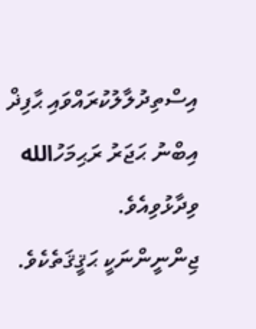އިސްތިދުލާލުކުރައްވައި ޙާފިޛް އިބްނު ޙަޖަރު ރަޙިމަހުالله ވިދާޅުވިއެވެ.
ޖިންނީންނަކީ ޙަޤީޤަތެކެވެ.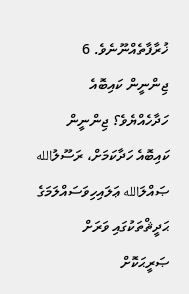ޚުރާފާތެއްނޫނެވެ. 6
ޖިންނީން ކައިބޮއެ ހަދާހެއްޔެވެ؟ ޖިންނީން ކައިބޮއެ ހަދާކަމަށް، ރަސޫލުالله ޞައްލަالله ޢަލައިހިވަސައްލަމަގެ ޙަދީޘްތަކުގައި ވަރަށް ޞަރީޙަކޮށް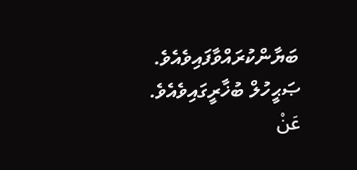ބަޔާންކުރައްވާފައިވެއެވެ. ޞަޙީހުލް ބުޚާރީގައިވެއެވެ. عَنْ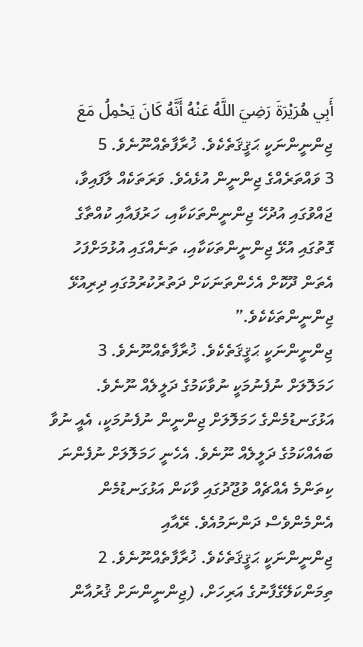أَبِي هُرَيْرَةَ رَضِيَ اللَّهُ عَنْهُ أَنَّهُ كَانَ يَحْمِلُ مَعَ
ޖިންނީންނަކީ ޙަޤީޤަތެކެވެ. ޚުރާފާތެއްނޫނެވެ. 5
3 ވައްތަރެއްގެ ޖިންނީން އުޅެއެވެ. ވަރަތަކެއް ލާފައިވާ، ޖައްވުގައި އުދުހޭ ޖިންނީންތަކަކާއި، ހަރުފައާއި ކުއްތާގެ ގޮތުގައި އުޅޭ ޖިންނީންތަކަކާއި، ތަނެއްގައި އުޅުމަށްފަހު އެތަން ދޫކޮށް އެހެންތަނަކަށް ދަތުރުކުރުމުގައި ދިރިއުޅޭ ޖިންނީންތަކެކެވެ.”
ޖިންނީންނަކީ ޙަޤީޤަތެކެވެ. ޚުރާފާތެއްނޫނެވެ. 3
ހަމަލޮލަށް ނުފެނުމަކީ ނުވާކަމުގެ ދަލީލެއް ނޫނެވެ. އަޅުގަނޑުމެންގެ ހަމަލޮލަށް ޖިންނީން ނުފެނުމަކީ، އެއީ ނުވާ ބައެއްކަމުގެ ދަލީލެއް ނޫނެވެ. އެހެނީ ހަމަލޮލަށް ނުފެންނަ ކިތަންމެ އެއްޗެއް ވުޖޫދުގައި ވާކަން އަޅުގަނޑުމެން އެންމެންވެސް ދަންނަމުއެވެ. ރޭއާއި
ޖިންނީންނަކީ ޙަޤީޤަތެކެވެ. ޚުރާފާތެއްނޫނެވެ. 2
ތިމަންކަލޭގެފާނުގެ އަރިހަށް، (ޖިންނީންނަށް ޤުރުއާން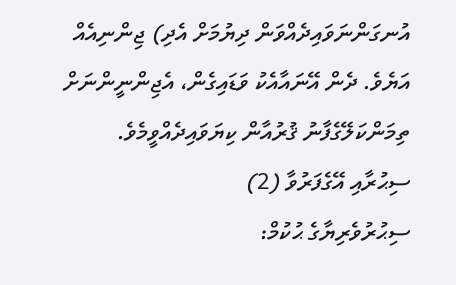އުނގަންނަވައިދެއްވަން ދިޔުމަށް އެދި) ޖިންނިއެއް އަޔެވެ. ދެން އޭނައާއެކު ވަޑައިގެން، އެޖިންނީންނަށް ތިމަންކަލޭގެފާނު ޤުރުއާން ކިޔަވައިދެއްވީމެވެ.
ސިޙުރާއި އޭގެފަރުވާ (2)
ސިޙުރުވެރިޔާގެ ޙުކުމް: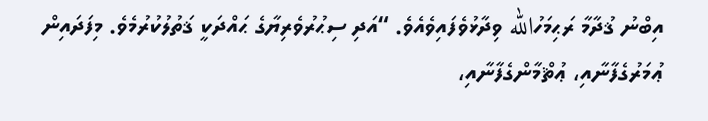އިބްނު ޤުދާމާ ރަޙިމަހުالله ވިދާޅުވެފައިވެއެވެ. “އަދި ސިޙުރުވެރިޔާގެ ޙައްދަކީ ޤަތުލުކުރުމެވެ. މިފަދައިން ޢުމަރުގެފާނާއި، ޢުޘްމާންގެފާނާއި،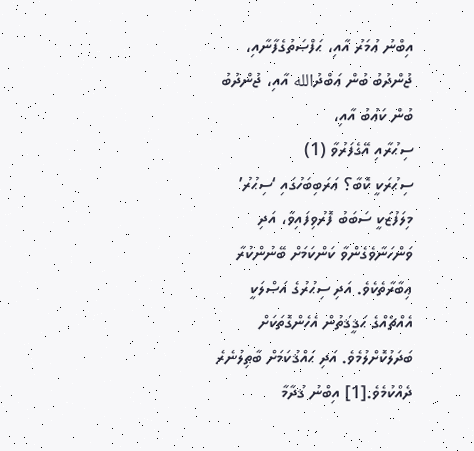އިބްނު ޢުމަރު އާއި، ޙަފްޞަތުގެފާނާއި، ޖުންދުބު ބުން ޢަބްދުالله އާއި، ޖުންދުބު ބުން ކަޢުބު އާއި،
ސިޙުރާއި އޭގެފަރުވާ (1)
ސިޙުރަކީ ކޮބާ؟ ޢަރަބިބަހުގައި ‘ސިޙުރު’ މިލަފުޒަކީ ސަބަބު ފޮރުވިފައިވާ، އަދި ވަންހަނާވެގެންވާ ކަންކަމަށް ބޭނުންކުރާ ޢިބާރާތެކެވެ. އަދި ސިޙުރުގެ އަޞްލަކީ އެއްޗެއްގެ ޙަޤީޤަތުން އެހެންގޮތަކަށް ބަދަލުކޮށްލުމެވެ. އަދި ޙައްޤުކަމަށް ބާޠިލުނެރެ ދެއްކުމެވެ.[1] އިބްނު ޤުދާމާ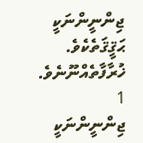ޖިންނީންނަކީ ޙަޤީޤަތެކެވެ. ޚުރާފާތެއްނޫނެވެ. 1
ޖިންނީންނަކީ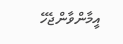އީމާންވާންޖެހޭ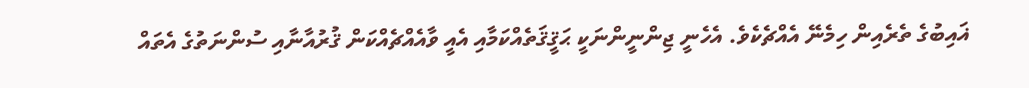ޣައިބުގެ ތެރެއިން ހިމެނޭ އެއްޗެކެވެ. އެހެނީ ޖިންނީންނަކީ ޙަޤީޤަތެއްކަމާއި އެއީ ވާއެއްޗެއްކަން ޤުރުއާނާއި ސުންނަތުގެ އެތައް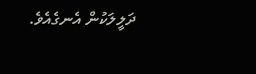ދަލީލަކުން އެނގެއެވެ.